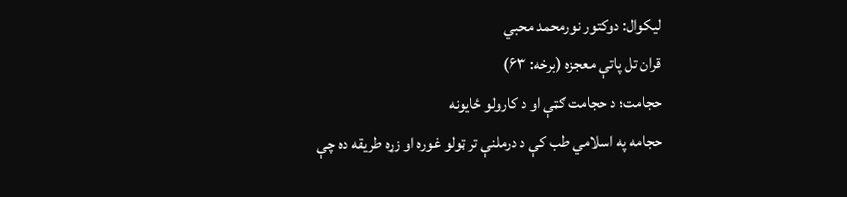لیکوال: دوکتور نورمحمد محبي
قران تل پاتې معجزه (برخه: ۶۳)
حجامت؛ د حجامت ګټې او د کارولو ځايونه
حجامه په اسلامي طب کې د درملنې تر ټولو غوره او زړه طريقه ده چې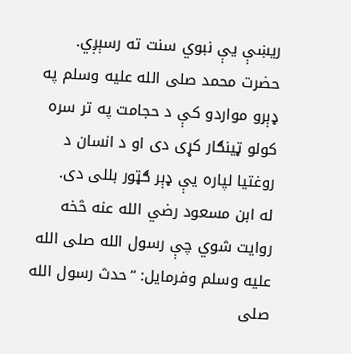ريښې يې نبوي سنت ته رسېږي. حضرت محمد صلی الله عليه وسلم په ډېرو مواردو کې د حجامت په تر سره کولو ټینګار کړی دی او د انسان د روغتیا لپاره یې ډېر ګټور بللی دی.
له ابن مسعود رضي الله عنه څخه روایت شوي چې رسول الله صلی الله عليه وسلم وفرمایل: “حدث رسول الله صلی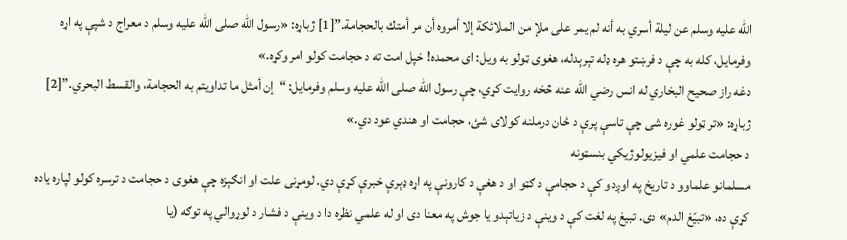الله عليه وسلم عن ليلة أسري به أنه لم يمر على ملإ من الملائكة إلا أمروه أن مر أمتك بالحجامة.”[1] ژباړه: «رسول الله صلی الله عليه وسلم د معراج د شپې په اړه وفرمایل، کله به چې د فرښتو هره ډله تېرېدله، هغوی ټولو به ویل: ای محمده! خپل امت ته د حجامت کولو امر وکړه.»
دغه راز صحيح البخاري له انس رضي الله عنه څخه روایت کړي، چې رسول الله صلی الله عليه وسلم وفرمایل: “إن أمثل ما تداويتم به الحجامة، والقسط البحري.”[2] ژباړه: «تر ټولو غوره شی چې تاسې پرې د ځان درملنه کولای شئ، حجامت او هندي عود دي.»
د حجامت علمي او فیزیولوژیکي بنسټونه
مسلمانو علماوو د تاریخ په اوږدو کې د حجامې د ګټو او د هغې د کارونې په اړه ډېرې خبرې کړې دي. لومړنی علت او انګېزه چې هغوی د حجامت د ترسره کولو لپاره یاده کړې ده، «تبیّغ الدم» دی. تبیغ په لغت کې د وینې د زیاتېدو یا جوش په معنا دی او له علمي نظره دا د وینې د فشار د لوړوالي په توګه (یا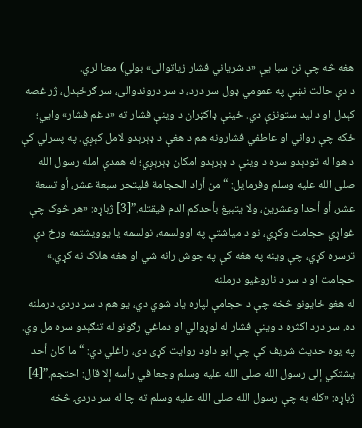هغه څه چې نن سبا یې «د شریاني فشار زیاتوالی» بولي) معنا لري.
د دې حالت نښې په عمومي ډول سر درد، د سر دروندوالی، سر ګرځېدل، ژر غصه کېدل او د لید ستونزې دي. ځینې ډاکټران د وینې فشار ته «د غم فشار» وایي؛ ځکه چې رواني او عاطفي فشارونه هم د هغې د ډېرېدو لامل کېږي. په پسرلي کې د هوا له تودېدو سره د وینې د ډېرېدو امکان ډېرېږي؛ له همدې امله رسول الله صلی الله عليه وسلم وفرمایل: “من أراد الحجامة فليتحر سبعة عشر، أو تسعة عشر، أو أحدا وعشرين، ولا يتبيغ بأحدكم الدم فيقتله.”[3] ژباړه: «هر څوک چې غواړي حجامت وکړي، نو د میاشتې په اوولسمه، نولسمه یا یوویشتمه ورځ دې ترسره کړي، چې وینه په هغه کې په جوش رانه شي او هغه هلاک نه کړي.»
حجامت او د سر د ناروغیو درملنه
له هغو ځایونو څخه چې د حجامې لپاره یاد شوي دي، یو هم د سر دردۍ درملنه ده. سر درد اکثره د وینې فشار له لوړوالي او دماغي رګونو له تنګېدو سره مل وي. په یوه حدیث شريف کې چې ابو داود روایت کړی دی، راغلي دي: “ما كان أحد يشتكي إلى رسول الله صلی الله عليه وسلم وجعا في رأسه إلا قال: احتجم.”[4] ژباړه: «کله به چې رسول الله صلی الله عليه وسلم ته چا له سر دردۍ څخه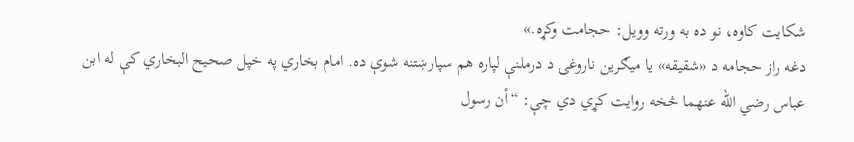شکایت کاوه، نو ده به ورته وویل: حجامت وکړه.»
دغه راز حجامه د «شقیقه» یا میګرین ناروغۍ د درملنې لپاره هم سپارښتنه شوې ده. امام بخاري په خپل صحیح البخاري کې له ابن عباس رضي الله عنهما څخه روایت کړي دي چې: “أن رسول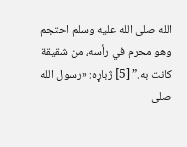الله صلی الله عليه وسلم احتجم وهو محرم في رأسه، من شقيقة كانت به.” [5] ژباړه: «رسول الله صلی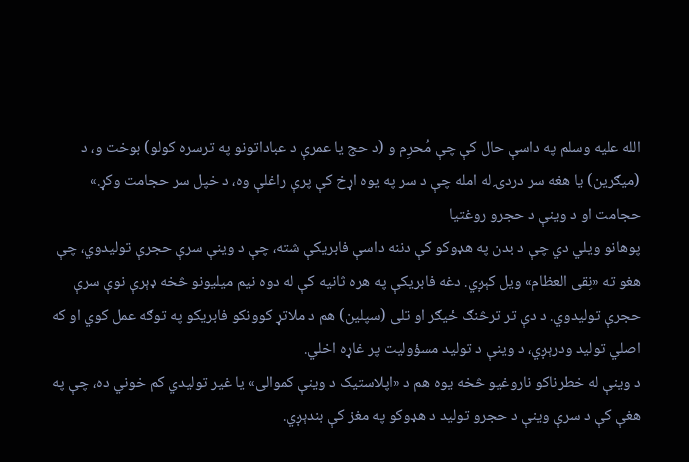الله عليه وسلم په داسې حال کې چې مُحرِم و (د حج یا عمرې د عباداتونو په ترسره کولو) بوخت و، د (میګرین) یا هغه سر دردۍ له امله چې د سر په یوه اړخ کې پرې راغلې وه، د خپل سر حجامت وکړ.»
حجامت او د وینې د حجرو روغتیا
پوهانو ویلي دي چې د بدن په هډوکو کې دننه داسې فابریکې شته، چې د وینې سرې حجرې تولیدوي، چې هغو ته «نِقی العظام» ویل کېږي. دغه فابریکې په هره ثانیه کې له دوه نیم میلیونو څخه ډېرې نوې سرې حجرې تولیدوي. د دې تر ترڅنګ ځیګر او تلی (سپلين) هم د ملاتړ کوونکو فابریکو په توګه عمل کوي او که اصلي تولید ودرېږي، د وینې د تولید مسؤولیت پر غاړه اخلي.
د وینې له خطرناکو ناروغیو څخه یوه هم د «اپلاستیک د وینې کموالی» یا غیر تولیدي کم خوني ده، چې په هغې کې د سرې وینې د حجرو تولید د هډوکو په مغز کې بندېږي.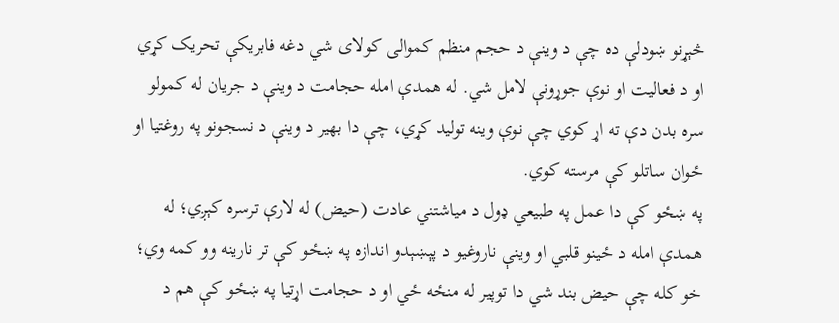څېړنو ښودلې ده چې د وینې د حجم منظم کموالی کولای شي دغه فابریکې تحریک کړي او د فعالیت او نوې جوړونې لامل شي. له همدې امله حجامت د وینې د جریان له کمولو سره بدن دې ته اړ کوي چې نوې وینه تولید کړي، چې دا بهیر د وینې د نسجونو په روغتیا او ځوان ساتلو کې مرسته کوي.
په ښځو کې دا عمل په طبيعي ډول د میاشتني عادت (حیض) له لارې ترسره کېږي؛ له همدې امله د ځینو قلبي او وینې ناروغیو د پېښېدو اندازه په ښځو کې تر نارینه وو کمه وي؛ خو کله چې حیض بند شي دا توپیر له منځه ځي او د حجامت اړتیا په ښځو کې هم د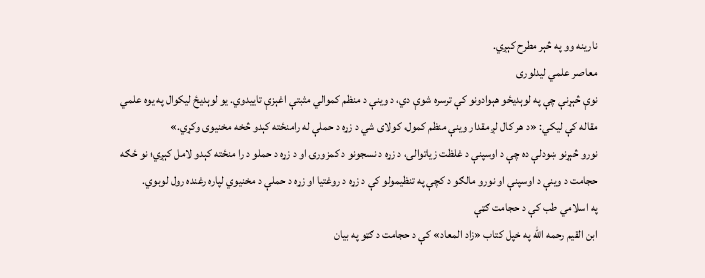نارینه وو په څېر مطرح کېږي.
معاصر علمي لیدلوری
نوې څېړنې چې په لوېدیځو هېوادونو کې ترسره شوې دي، د وینې د منظم کموالي مثبتې اغېزې تاییدوي. یو لوېدیځ لیکوال په یوه علمي مقاله کې لیکي: «د هر کال لږ مقدار وینې منظم کمول، کولای شي د زړه د حملې له رامنځته کېدو څخه مخنیوی وکړي.»
نورو څېړنو ښودلې ده چې د اوسپنې د غلظت زیاتوالی، د زړه د نسجونو د کمزورۍ او د زړه د حملو د را منځته کېدو لامل کېږي؛ نو ځګه حجامت د وینې د اوسپنې او نورو مالګو د کچې په تنظیمولو کې د زړه د روغتیا او زړه د حملې د مخنیوي لپاره رغنده رول لوبوي.
په اسلامي طب کې د حجامت ګټې
ابن القیم رحمه الله په خپل کتاب «زاد المعاد» کې د حجامت د ګټو په بیان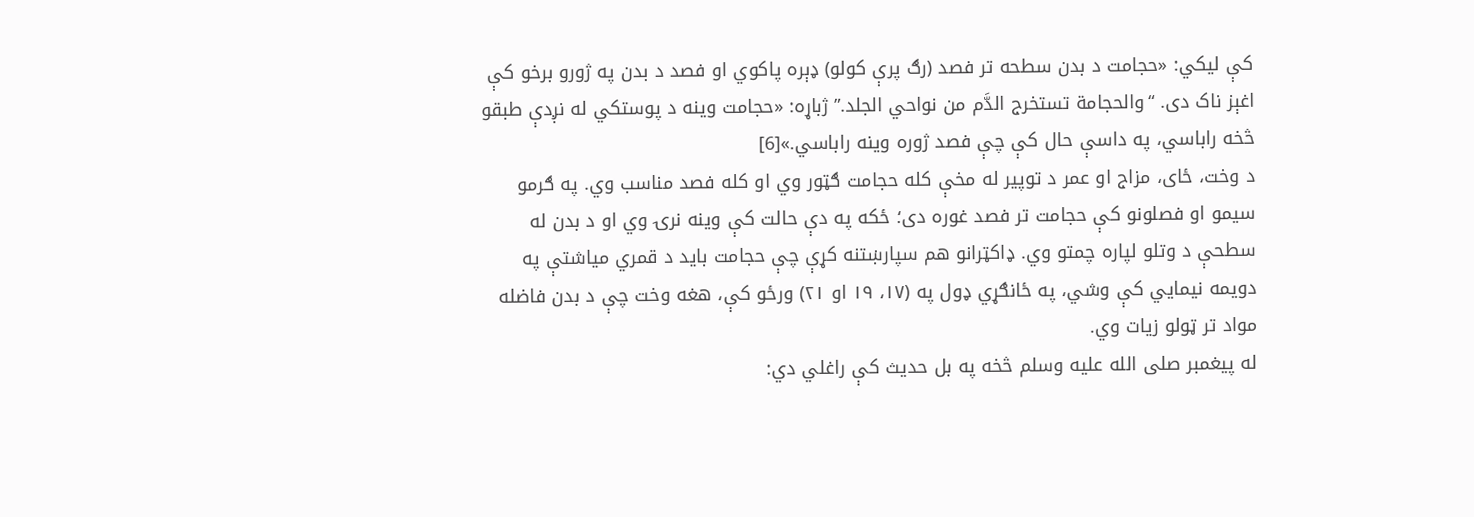کې لیکي: «حجامت د بدن سطحه تر فصد (رګ پرې کولو) ډېره پاکوي او فصد د بدن په ژورو برخو کې اغېز ناک دی. “والحجامة تستخرج الدَّم من نواحي الجلد.” ژباړه: «حجامت وینه د پوستکي له نږدې طبقو څخه راباسي، په داسې حال کې چې فصد ژوره وینه راباسي.»[6]
د وخت، ځای، مزاج او عمر د توپیر له مخې کله حجامت ګټور وي او کله فصد مناسب وي. په ګرمو سیمو او فصلونو کې حجامت تر فصد غوره دی؛ ځکه په دې حالت کې وینه نرۍ وي او د بدن له سطحې د وتلو لپاره چمتو وي. ډاکټرانو هم سپارښتنه کړې چې حجامت باید د قمري میاشتې په دویمه نیمایي کې وشي، په ځانګړي ډول په (۱۷، ۱۹ او ۲۱) ورځو کې، هغه وخت چې د بدن فاضله مواد تر ټولو زیات وي.
له پیغمبر صلی الله عليه وسلم څخه په بل حدیث کې راغلي دي: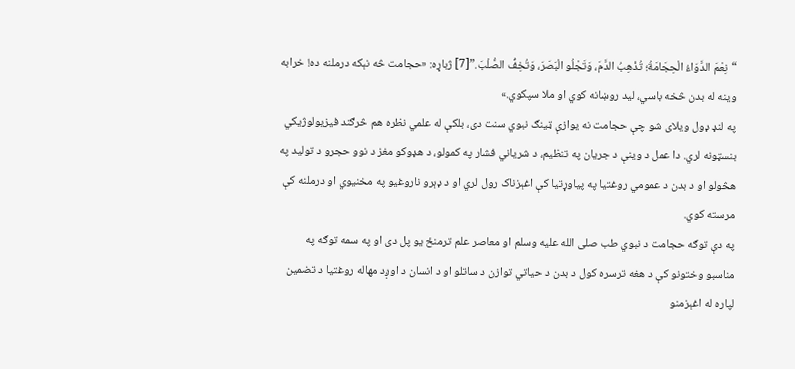“نِعْمَ الدَّوَاءُ الْحِجَامَةُ؛ تُذْهِبُ الدَّمَ، وَتَجْلُو الْبَصَرَ، وَتُخِفُّ الصُّلْبَ.”[7] ژباړه: «حجامت څه نېکه درملنه ده! خرابه وینه له بدن څخه باسي، لید روښانه کوي او ملا سپکوي.»
په لنډ ډول ویلای شو چې حجامت نه یوازې ټینګ نبوي سنت دی، بلکې له علمي نظره هم څرګند فیزیولوژیکي بنسټونه لري. دا عمل د وینې د جریان په تنظیم، د شریاني فشار په کمولو، د هډوکو مغز د نوو حجرو د تولید په هڅولو او د بدن د عمومي روغتیا په پیاوړتیا کې اغېزناک رول لري او د ډېرو ناروغیو په مخنیوي او درملنه کې مرسته کوي.
په دې توګه حجامت د نبوي طب صلی الله عليه وسلم او معاصر علم ترمنځ یو پل دی او په سمه توګه په مناسبو وختونو کې د هغه ترسره کول د بدن د حیاتي توازن د ساتلو او د انسان د اوږد مهاله روغتیا د تضمین لپاره له اغېزمنو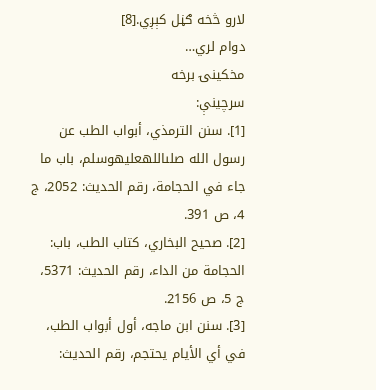لارو څخه ګڼل کېږي.[8]
دوام لري…
مخکینۍ برخه
سرچینې:
[1]. سنن الترمذي، أبواب الطب عن رسول الله صلىاللهعليهوسلم، باب ما جاء في الحجامة، رقم الحدیث: 2052، ج 4، ص 391.
[2]. صحيح البخاري، كتاب الطب، باب: الحجامة من الداء، رقم الحدیث: 5371، ج 5، ص 2156.
[3]. سنن ابن ماجه، أول أبواب الطب، في أي الأيام يحتجم، رقم الحدیث: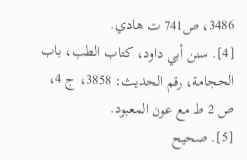3486، ص741 ت هادي.
[4]. سنن أبي داود، كتاب الطب، باب الحجامة، رقم الحدیث: 3858، ج 4، ص 2 ط مع عون المعبود.
[5]. صحيح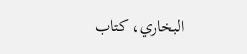البخاري، كتاب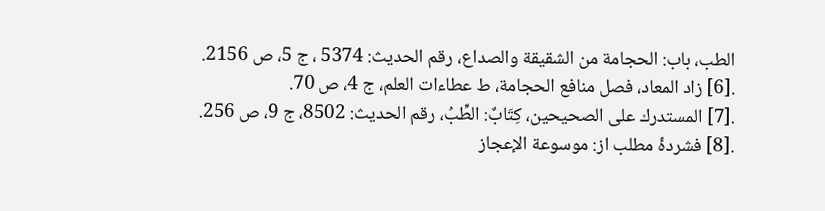الطب، باب: الحجامة من الشقيقة والصداع، رقم الحدیث: 5374 ، ج 5، ص 2156.
.[6] زاد المعاد، فصل منافع الحجامة، ط عطاءات العلم، ج 4، ص 70.
.[7] المستدرك على الصحيحين، كِتَابٌ: الطِّبُ، رقم الحدیث: 8502، ج 9، ص 256.
.[8] فشردۀ مطلب از: موسوعة الإعجاز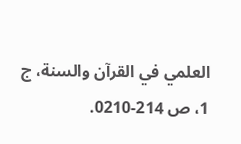العلمي في القرآن والسنة، ج 1، ص 214-0210.